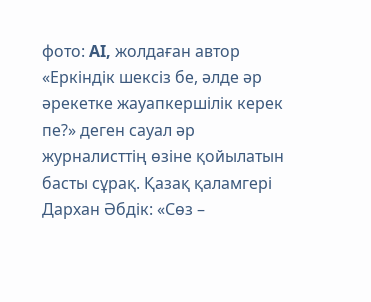фото: AI, жолдаған автор
«Еркіндік шексіз бе, әлде әр әрекетке жауапкершілік керек пе?» деген сауал әр журналисттің өзіне қойылатын басты сұрақ. Қазақ қаламгері Дархан Әбдік: «Сөз –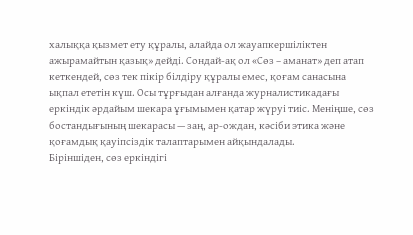халыққа қызмет ету құралы, алайда ол жауапкершіліктен ажырамайтын қазық» дейді. Сондай-ақ ол «Сөз – аманат» деп атап кеткендей, сөз тек пікір білдіру құралы емес, қоғам санасына ықпал ететін күш. Осы тұрғыдан алғанда журналистикадағы еркіндік әрдайым шекара ұғымымен қатар жүруі тиіс. Меніңше, сөз бостандығының шекарасы — заң, ар-ождан, кәсіби этика және қоғамдық қауіпсіздік талаптарымен айқындалады.
Біріншіден, сөз еркіндігі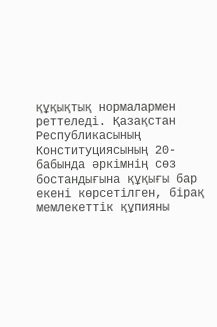құқықтық нормалармен реттеледі. Қазақстан Республикасының Конституциясының 20-бабында әркімнің сөз бостандығына құқығы бар екені көрсетілген, бірақ мемлекеттік құпияны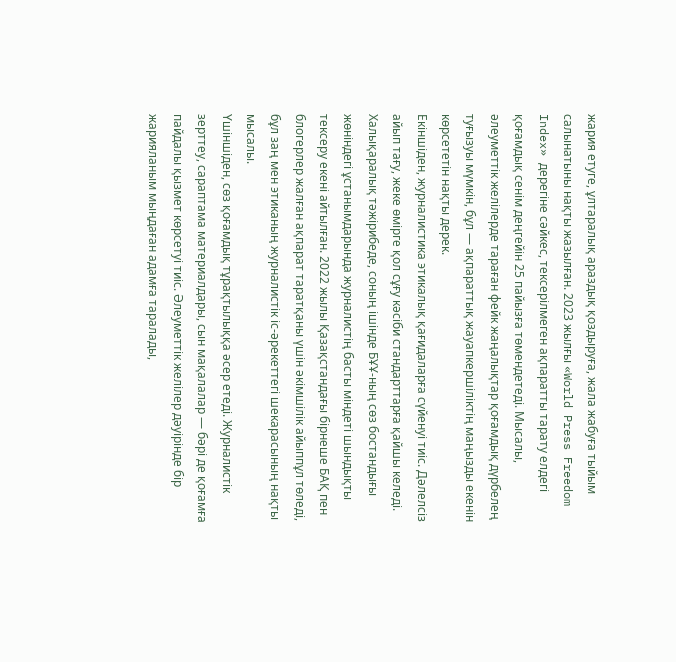жария етуге, ұлтаралық араздық қоздыруға, жала жабуға тыйым салынатыны нақты жазылған. 2023 жылғы «World Press Freedom Index» дерегіне сәйкес, тексерілмеген ақпаратты тарату елдегі қоғамдық сенім деңгейін 25 пайызға төмендетеді. Мысалы, әлеуметтік желілерде тараған фейк жаңалықтар қоғамдық дүрбелең туғызуы мүмкін, бұл — ақпараттық жауапкершіліктің маңызды екенін көрсететін нақты дерек.
Екіншіден, журналистика этикалық қағидаларға сүйенуі тиіс. Дәлелсіз айып тағу, жеке өмірге қол сұғу кәсіби стандарттарға қайшы келеді. Халықаралық тәжірибеде, соның ішінде БҰҰ-ның сөз бостандығы жөніндегі ұстанымдарында журналистің басты міндеті шындықты тексеру екені айтылған. 2022 жылы Қазақстандағы бірнеше БАҚ пен блогерлер жалған ақпарат таратқаны үшін әкімшілік айыппұл төледі, бұл заң мен этиканың журналистік іс-әрекеттегі шекарасының нақты мысалы.
Үшіншіден, сөз қоғамдық тұрақтылыққа әсер етеді. Журналистік зерттеу, сараптама материалдары, сын мақалалар — бәрі де қоғамға пайдалы қызмет көрсетуі тиіс. Әлеуметтік желілер дәуірінде бір жарияланым мыңдаған адамға таралады,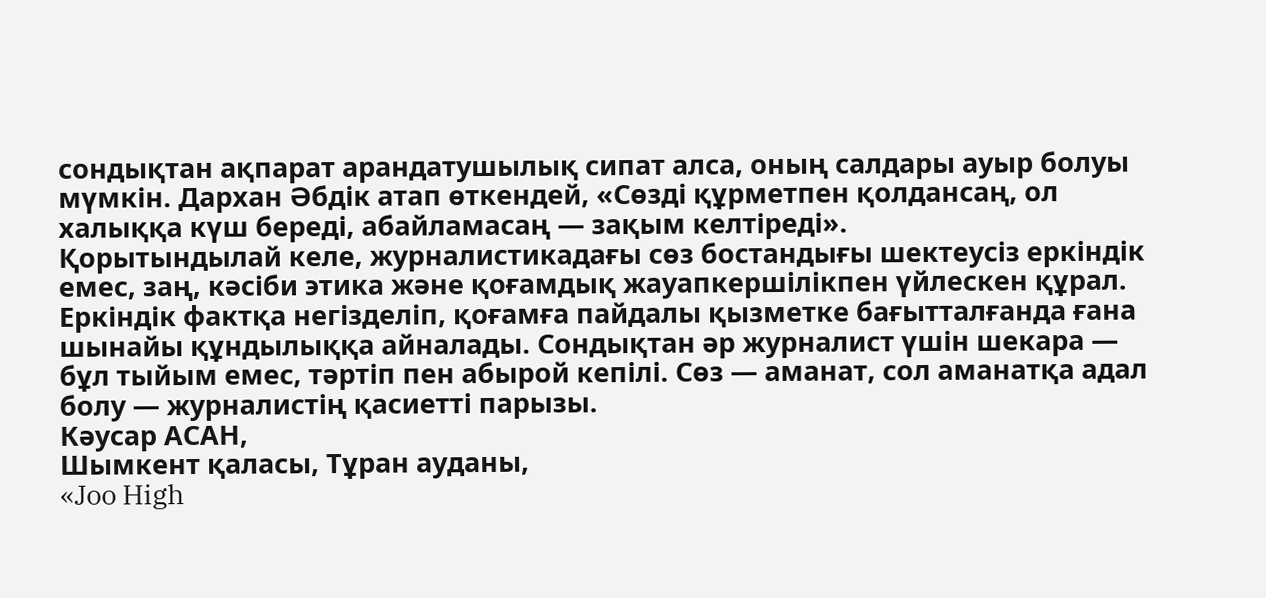сондықтан ақпарат арандатушылық сипат алса, оның салдары ауыр болуы мүмкін. Дархан Әбдік атап өткендей, «Сөзді құрметпен қолдансаң, ол халыққа күш береді, абайламасаң — зақым келтіреді».
Қорытындылай келе, журналистикадағы сөз бостандығы шектеусіз еркіндік емес, заң, кәсіби этика және қоғамдық жауапкершілікпен үйлескен құрал. Еркіндік фактқа негізделіп, қоғамға пайдалы қызметке бағытталғанда ғана шынайы құндылыққа айналады. Сондықтан әр журналист үшін шекара — бұл тыйым емес, тәртіп пен абырой кепілі. Сөз — аманат, сол аманатқа адал болу — журналистің қасиетті парызы.
Кәусар АСАН,
Шымкент қаласы, Тұран ауданы,
«Joo High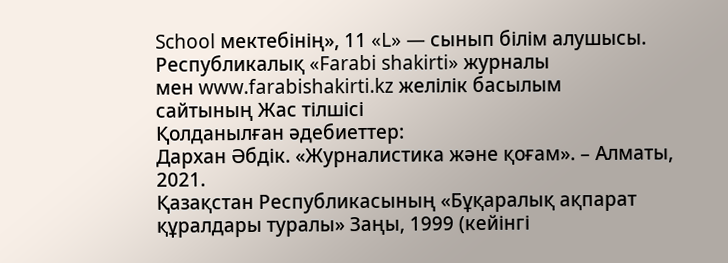School мектебінің», 11 «L» — сынып білім алушысы.
Республикалық «Farabi shakirti» журналы
мен www.farabishakirti.kz желілік басылым
сайтының Жас тілшісі
Қолданылған әдебиеттер:
Дархан Әбдік. «Журналистика және қоғам». – Алматы, 2021.
Қазақстан Республикасының «Бұқаралық ақпарат құралдары туралы» Заңы, 1999 (кейінгі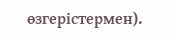өзгерістермен).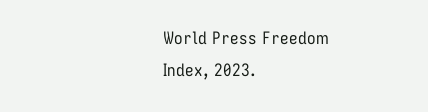World Press Freedom Index, 2023.